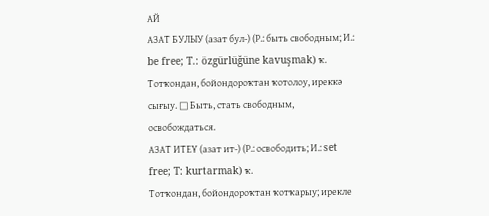АЙ
АЗАТ БУЛЫУ (азат бул-) (Р.: быть свободным; И.: be free; T.: özgürlüğüne kavuşmak) ҡ.
Тотҡондан, бойондороҡтан ҡотолоу, иреккә сығыу. □ Быть, стать свободным, освобождаться.
АЗАТ ИТЕҮ (азат ит-) (Р.: освободить; И.: set free; T: kurtarmak) ҡ.
Тотҡондан, бойондороҡтан ҡотҡарыу; ирекле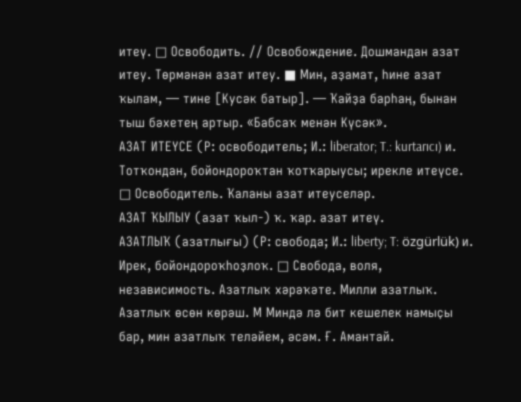итеү. □ Освободить. // Освобождение. Дошмандан азат итеу. Төрмәнән азат итеу. ■ Мин, аҙамат, һине азат ҡылам, — тине [Кусәк батыр]. — Ҡайҙа барһаң, бынан тыш бәхетең артыр. «Бабсаҡ менән Күсәк».
АЗАТ ИТЕҮСЕ (Р: освободитель; И.: liberator; T.: kurtarıcı) и.
Тотҡондан, бойондороҡтан ҡотҡарыусы; ирекле итеүсе. □ Освободитель. Ҡаланы азат итеуселәр.
АЗАТ ҠЫЛЫУ (азат ҡыл-) ҡ. ҡар. азат итеү.
АЗАТЛЫҠ (азатлығы) (Р: свобода; И.: liberty; T: özgürlük) и.
Ирек, бойондороҡһоҙлоҡ. □ Свобода, воля, независимость. Азатлыҡ хәрәҡәте. Милли азатлыҡ. Азатлыҡ өсөн көрәш. М Миндә лә бит кешелек намыҫы бар, мин азатлыҡ теләйем, әсәм. Ғ. Амантай.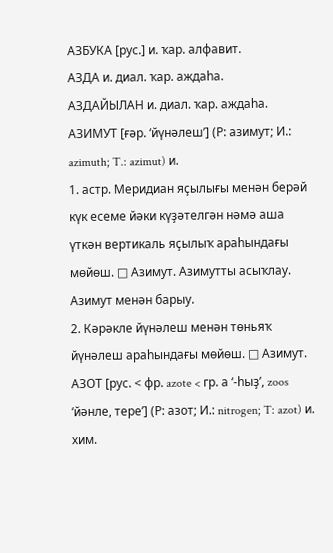АЗБУКА [рус.] и. ҡар. алфавит.
АЗДА и. диал. ҡар. аждаһа.
АЗДАЙЫЛАН и. диал. ҡар. аждаһа.
АЗИМУТ [ғәр. ‘йүнәлеш’] (Р: азимут; И.: azimuth; T.: azimut) и.
1. астр. Меридиан яҫылығы менән берәй күк есеме йәки күҙәтелгән нәмә аша үткән вертикаль яҫылыҡ араһындағы мөйөш. □ Азимут. Азимутты асыҡлау. Азимут менән барыу.
2. Кәрәкле йүнәлеш менән төньяҡ йүнәлеш араһындағы мөйөш. □ Азимут.
АЗОТ [рус. < фр. azote < гр. а ‘-һыҙ’, zoos ‘йәнле, тере’] (Р: азот; И.: nitrogen; T: azot) и. хим.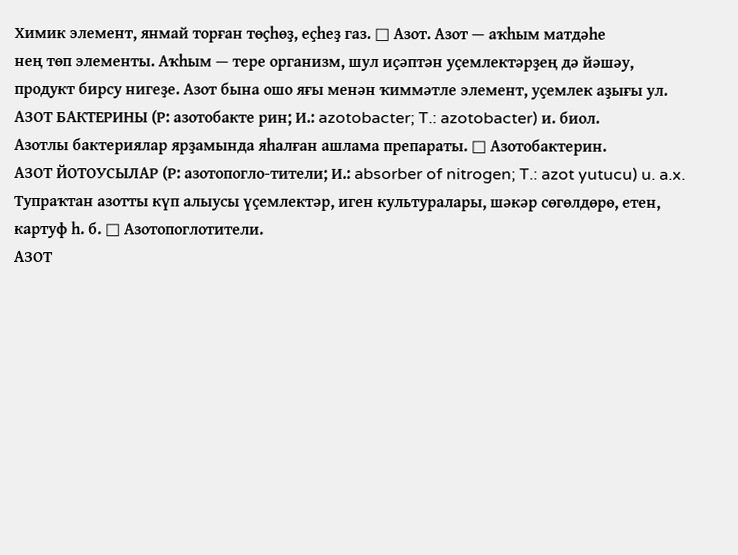Химик элемент, янмай торған төҫһөҙ, еҫһеҙ газ. □ Азот. Азот — аҡһым матдәһе
нең төп элементы. Аҡһым — тере организм, шул иҫәптән уҫемлектәрҙең дә йәшәу, продукт бирсу нигеҙе. Азот бына ошо яғы менән ҡиммәтле элемент, уҫемлек аҙығы ул.
АЗОТ БАКТЕРИНЫ (Р: азотобакте рин; И.: azotobacter; T.: azotobacter) и. биол.
Азотлы бактериялар ярҙамында яһалған ашлама препараты. □ Азотобактерин.
АЗОТ ЙОТОУСЫЛАР (Р: азотопогло-тители; И.: absorber of nitrogen; T.: azot yutucu) u. a.x.
Тупраҡтан азотты күп алыусы үҫемлектәр, иген культуралары, шәкәр сөгөлдөрө, етен, картуф һ. б. □ Азотопоглотители.
АЗОТ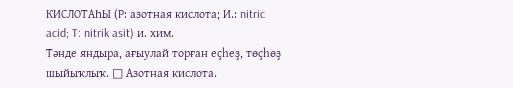КИСЛОТАҺЫ (Р: азотная кислота; И.: nitric acid; T: nitrik asit) и. хим.
Тәнде яндыра, ағыулай торған еҫһеҙ, төҫһөҙ шыйыҡлыҡ. □ Азотная кислота.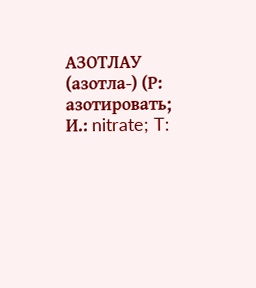АЗОТЛАУ (азотла-) (Р: азотировать;
И.: nitrate; T: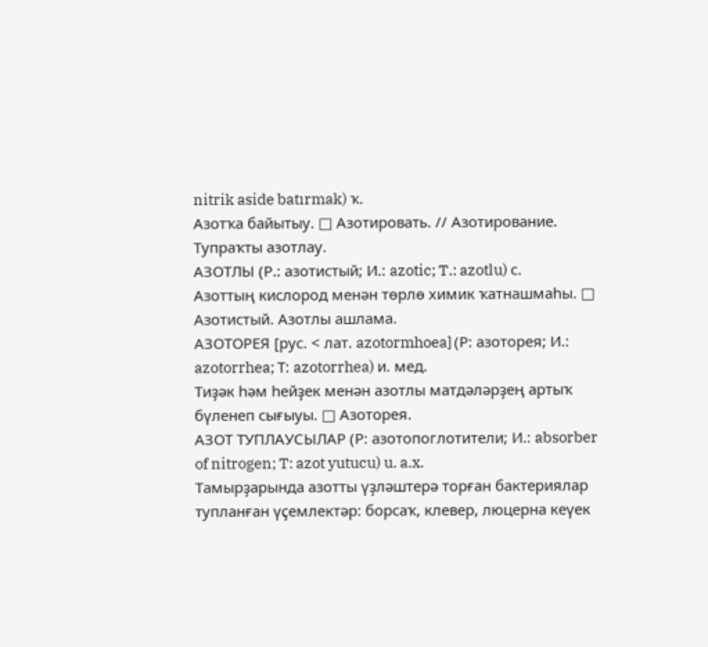nitrik aside batırmak) ҡ.
Азотҡа байытыу. □ Азотировать. // Азотирование. Тупраҡты азотлау.
АЗОТЛЫ (Р.: азотистый; И.: azotic; T.: azotlu) с.
Азоттың кислород менән төрлө химик ҡатнашмаһы. □ Азотистый. Азотлы ашлама.
АЗОТОРЕЯ [рус. < лат. azotormhoea] (Р: азоторея; И.: azotorrhea; Т: azotorrhea) и. мед.
Тиҙәк һәм һейҙек менән азотлы матдәләрҙең артыҡ бүленеп сығыуы. □ Азоторея.
АЗОТ ТУПЛАУСЫЛАР (Р: азотопоглотители; И.: absorber of nitrogen; T: azot yutucu) u. a.x.
Тамырҙарында азотты үҙләштерә торған бактериялар тупланған үҫемлектәр: борсаҡ, клевер, люцерна кеүек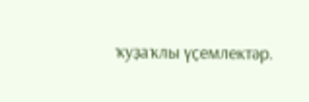ҡуҙаҡлы үҫемлектәр.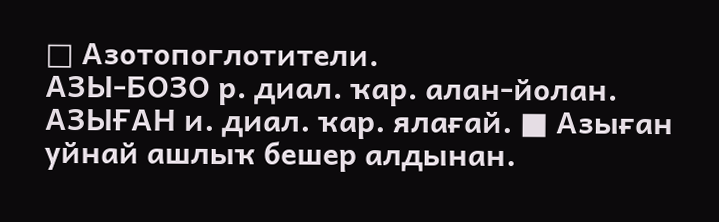□ Азотопоглотители.
АЗЫ-БОЗО р. диал. ҡар. алан-йолан.
АЗЫҒАН и. диал. ҡар. ялағай. ■ Азыған уйнай ашлыҡ бешер алдынан.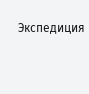Экспедиция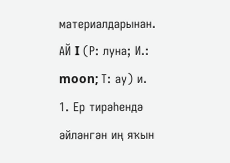материалдарынан.
АЙ I (Р: луна; И.: moon; Т: ау) и.
1. Ер тирәһендә әйләнгән иң яҡын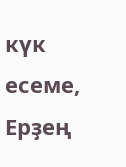күк есеме, Ерҙең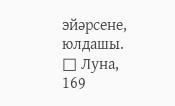эйәрсене, юлдашы. □ Луна,
169